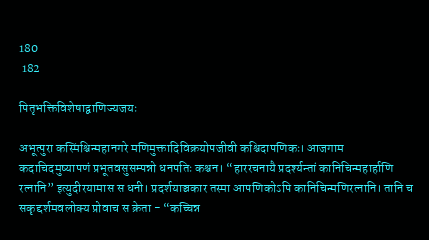180
 182

पितृभक्तिविशेषाद्वाणिज्यजयः

अभूत्पुरा कस्मिंश्चिन्महानगरे मणिमुक्तादिविक्रयोपजीवी कश्चिदापणिकः। आजगाम कदाचिदमुष्यापणं प्रभूतवसुसम्पन्नो धनपतिः कश्चन। “हाररचनायै प्रदर्श्यन्तां कानिचिन्महार्हाणि रत्नानि” इत्युदीरयामास स धनी। प्रदर्शयाञ्चकार तस्मा आपणिकोऽपि कानिचिन्मणिरत्नानि। तानि च सकृद्दर्शमवलोक्य प्रोवाच स क्रेता - “कच्चिन्न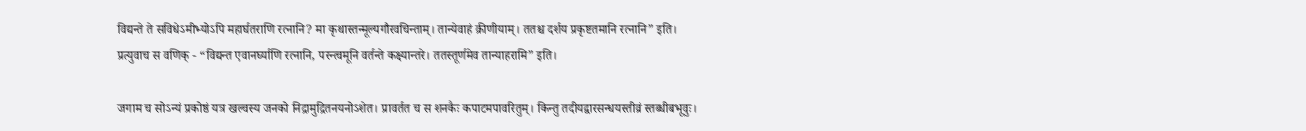विद्यन्ते ते सविधेऽमीभ्योऽपि महार्घतराणि रत्नानि? मा कृथास्तन्मूल्यगौरवचिन्ताम्। तान्येवाहं क्रीणीयाम्। ततश्च दर्शय प्रकृष्टतमानि रत्नानि” इति। प्रत्युवाच स वणिक् - “विद्यन्त एवानर्घ्याणि रत्नानि, परन्त्वमूनि वर्तन्ते कक्ष्यान्तरे। ततस्तूर्णमेव तान्याहरामि” इति।

जगाम च सोऽन्यं प्रकोष्ठं यत्र खल्वस्य जनको निद्रामुद्रितनयनोऽशेत। प्रावर्तत च स शनकैः कपाटमपावरितुम्। किन्तु तदीयद्वारसन्धयस्तीव्रं स्तब्धीबभूवुः।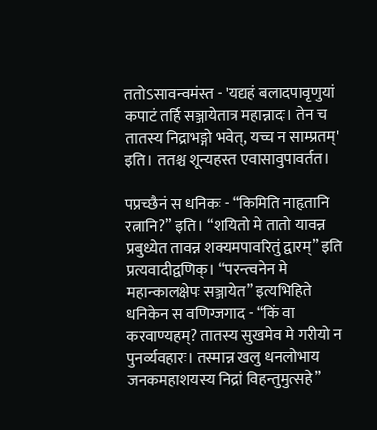ततोऽसावन्वमंस्त - 'यद्यहं बलादपावृणुयां कपाटं तर्हि सञ्जायेतात्र महान्नादः। तेन च तातस्य निद्राभङ्गो भवेत्, यच्च न साम्प्रतम्' इति। ततश्च शून्यहस्त एवासावुपावर्तत।

पप्रच्छैनं स धनिकः - “किमिति नाहृतानि रत्नानि?” इति। “शयितो मे तातो यावन्न प्रबुध्येत तावन्न शक्यमपावरितुं द्वारम्” इति प्रत्यवादीद्वणिक्। “परन्त्वनेन मे महान्कालक्षेपः सञ्जायेत” इत्यभिहिते धनिकेन स वणिग्जगाद - “किं वा करवाण्यहम्? तातस्य सुखमेव मे गरीयो न पुनर्व्यवहारः। तस्मान्न खलु धनलोभाय जनकमहाशयस्य निद्रां विहन्तुमुत्सहे”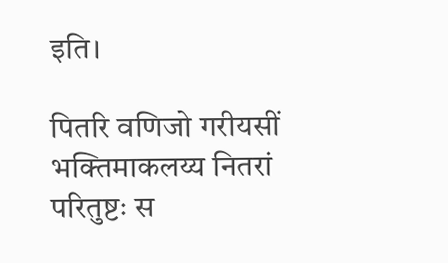इति।

पितरि वणिजो गरीयसीं भक्तिमाकलय्य नितरां परितुष्टः स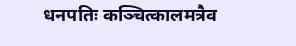धनपतिः कञ्चित्कालमत्रैव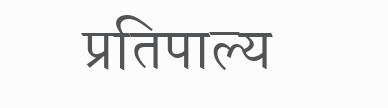प्रतिपाल्य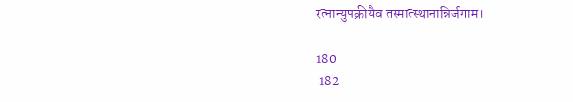रत्नान्युपक्रीयैव तस्मात्स्थानान्निर्जगाम।

180
 182